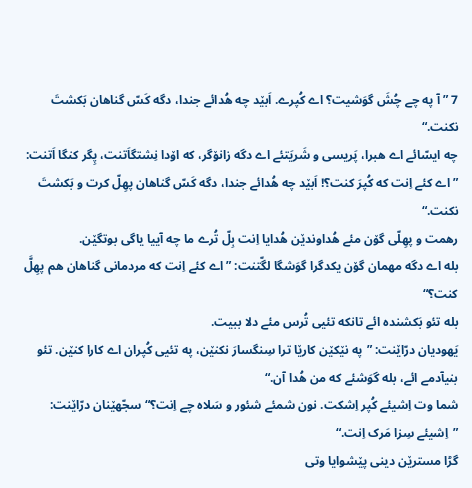7 ”آ په چے چُشَ گوَشیت؟ اے کُپرے. اَبێد چه هُدائے جندا، دگه کَسّ گناهان بَکشتَ نکنت.“
چه ایسّائے اے هبرا، پَریسی و شَریَتئے اے دگه زانۆگر، که اۆدا نِشتگاَتنت، پِگر کنگا اَتنت: ”اے کئے اِنت که کُپرَ کنت؟! اَبێد چه هُدائے جندا، دگه کَسّ گناهان پهِلّ کرت و بَکشتَ نکنت.“
رهمت و پهِلّی گۆن مئے هُداوندێن هُدایا اِنت بِلّ تُرے ما چه آییا یاگی بوتگێن.
بله اے دگه مهمان گۆن یکدگرا گوَشگا لگّتنت: ”اے کئے اِنت که مردمانی گناهان هم پهِلَّ کنت؟“
بله تئو بَکشنده ائے تانکه تئیی تُرس مئے دلا ببیت.
یَهودیان درّاێنت: ”په نێکێن کارێا ترا سِنگسارَ نکنێن، په تئیی کُپران اے کارا کنێن. تئو بنیآدمے ائے، بله گوَشئے که من هُدا آن.“
شما وت اِشیئے کُپر اِشکت. نون شمئے شئور و سَلاه چے اِنت؟“ سجّهێنان درّاێنت: ”اِشیئے سِزا مَرک اِنت.“
گڑا مسترێن دینی پێشوایا وتی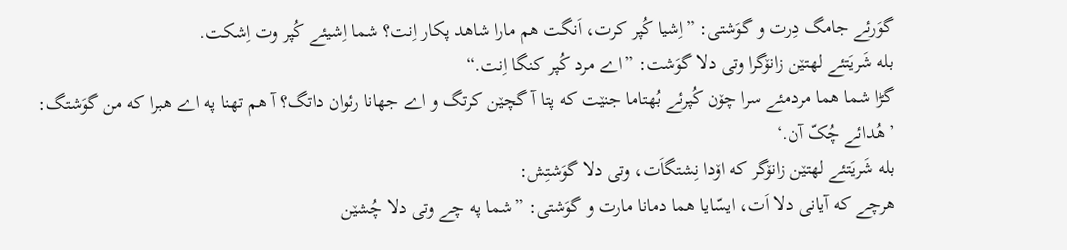گوَرئے جامگ دِرت و گوَشتی: ”اِشیا کُپر کرت، اَنگت هم مارا شاهد پکار اِنت؟ شما اِشیئے کُپر وت اِشکت.
بله شَریَتئے لهتێن زانۆگرا وتی دلا گوَشت: ”اے مرد کُپر کنگا اِنت.“
گڑا شما هما مردمئے سرا چۆن کُپرئے بُهتاما جنێت که پتا آ گچێن کرتگ و اے جهانا رئوان داتگ؟ آ هم تهنا په اے هبرا که من گوَشتگ: ’هُدائے چُکّ آن.‘
بله شَریَتئے لهتێن زانۆگر که اۆدا نِشتگاَت، وتی دلا گوَشتِش:
هرچے که آیانی دلا اَت، ایسّایا هما دمانا مارت و گوَشتی: ”شما په چے وتی دلا چُشێن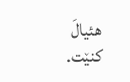هئیالَ کنێت.